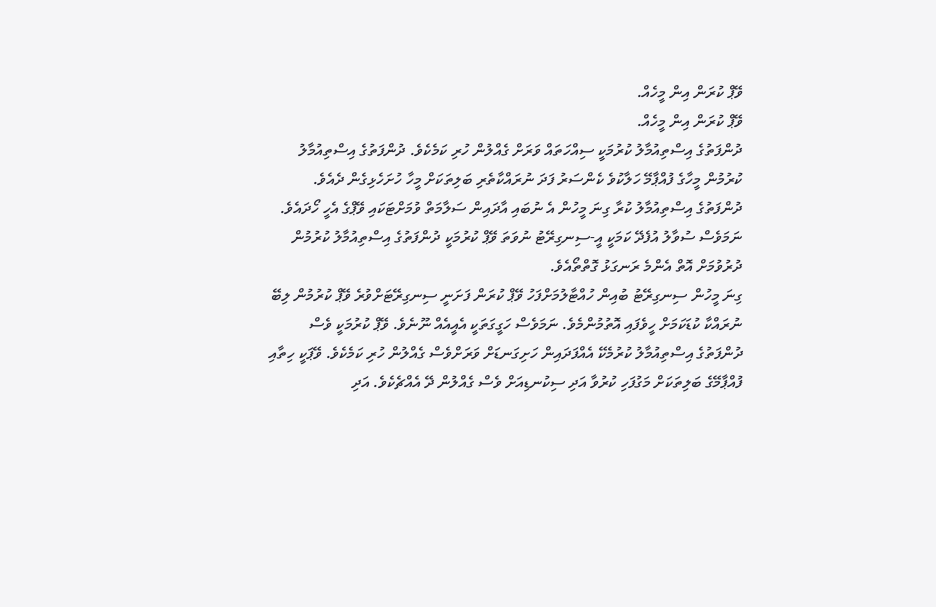ވޭޕް ކުރަން އިން މީހެއް.
ވޭޕް ކުރަން އިން މީހެއް.
ދުންފަތުގެ އިސްތިއުމާލު ކުރުމަކީ ސިއްހަތައް ވަރަށް ގެއްލުން ހުރި ކަމެކެވެ. ދުންފަތުގެ އިސްތިއުމާލު ކުރުމުން މީހާގެ ފުއްޕާމޭ ހަލާކުވެ ކެންސަރު ފަދަ ނުރައްކާތެރި ބަލިތަކަށް މީހާ ހުށަހެޅިގެން ދެއެވެ.
ދުންފަތުގެ އިސްތިއުމާލު ކުރާ ގިނަ މީހުން އެ ނުބައި އާދައިން ސަލާމަތް ވުމަށްޓަކައި ވޭޕްގެ އެހީ ހޯދައެވެ. ނަމަވެސް ސުވާލު އުފެދޭ ކަމަކީ އީ-ސިނގިރޭޓު ނުވަތަ ވޭޕް ކުރުމަކީ ދުންފަތުގެ އިސްތިއުމާލު ކުރުމުން ދުރުވުމަށް އޮތް އެންމެ ރަނގަޅު ގޮތްތޯއެވެ.
ގިނަ މީހުން ސިނގިރޭޓު ބުއިން ހުއްޓާލުމަށްފަހު ވޭޕް ކުރަން ފަށަނީ ސިނގިރޭޓަށްވުރެ ވޭޕް ކުރުމުން ލިބޭ ނުރައްކާ ކުޑަކަމަށް ހީވެފައި އޮތުމުންމެވެ. ނަމަވެސް ހަގީގަތަކީ އެއީއެއް ނޫނެވެ. ވޭޕް ކުރުމަކީ ވެސް ދުންފަތުގެ އިސްތިއުމާލު ކުރުމެކޭ އެއްފަދައިން ހަށިގަނޑަށް ވަރަށްވެސް ގެއްލުން ހުރި ކަމެކެވެ. ވޭޕަކީ ހިތާއި ފުއްޕާމޭގެ ބަލިތަކަށް މަގުފަހި ކުރުވާ އަދި ސިކުނޑިއަށް ވެސް ގެއްލުން ދޭ އެއްޗެކެވެ. އަދި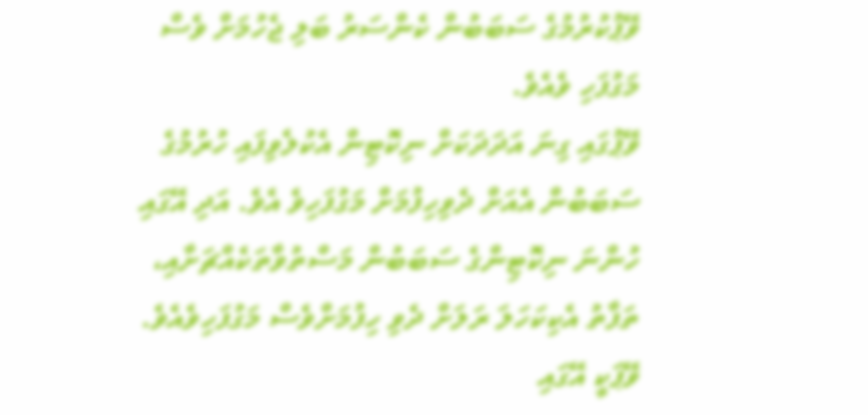ވޭޕުކުރުމުގެ ސަބަބުން ކެންސަރު ބަލި ޖެހުމަށް ވެސް މަގުފަހި ވެއެވެ.
ވޭޕުގައި ގިނަ އަދަދަކަށް ނިކޮޓިން އެކުލެވިފައި ހުރުމުގެ ސަބަބުން އެއަށް ދެވިހިފުމަށް މަގުފަހިވެ އެވެ. އަދި އޭގައި ހުންނަ ނިކޮޓިންގެ ސަބަބުން މަސްތުވާތަކެއްޗަށާއި، ތަފާތު އެކިކަހަލަ ރަލަށް ދެވި ހިފުމަށްވެސް މަގުފަހިވެއެވެ.
ވޭޕަކީ އޭގައި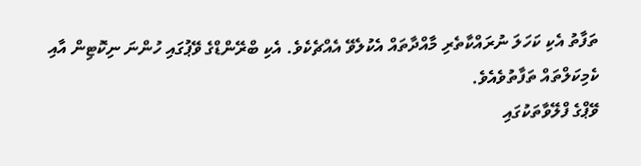ތަފާތު އެކި ކަހަލަ ނުރައްކާތެރި މާއްދާތައް އެކުލެވޭ އެއްޗެކެވެ. އެކި ބްރޭންޑްގެ ވޭޕުގައި ހުންނަ ނިކޮޓިން އާއި ކެމިކަލްތައް ތަފާތުވެއެވެ.
ވޭޕްގެ ފްލޭވާތަކުގައި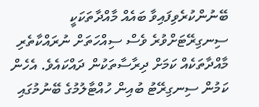ބޭނުންކުރެވިފައިވާ ބައެއް މާއްދާތަކަކީ ސިނގިރޭޓަށްވުރެ ވެސް ސިއްހަތަށް ނުރައްކާތެރި މާއްދާތަކެއް ކަމަށް ދިރާސާތަކުން ދައްކައެވެ. އެހެން ކަމުން ސިނގިރޭޓު ބުއިން ހުއްޓާލުމުގެ ބޭނުމުގައި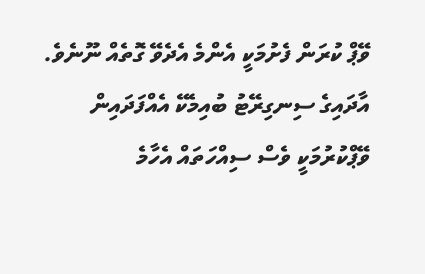ވޭޕް ކުރަން ފެށުމަކީ އެންމެ އެދެވޭ ގޮތެއް ނޫނެވެ. އާދައިގެ ސިނގިރޭޓު ބުއިމެކޭ އެއްފަދައިން ވޭޕްކުރުމަކީ ވެސް ސިއްހަތައް އެހާމެ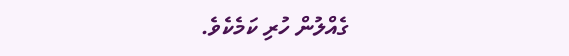ގެއްލުން ހުރި ކަމެކެވެ.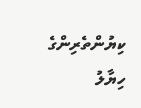ކިޔުންތެރިންގެ ހިޔާލު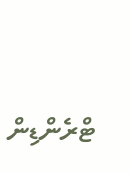ޓްރެންޑިން